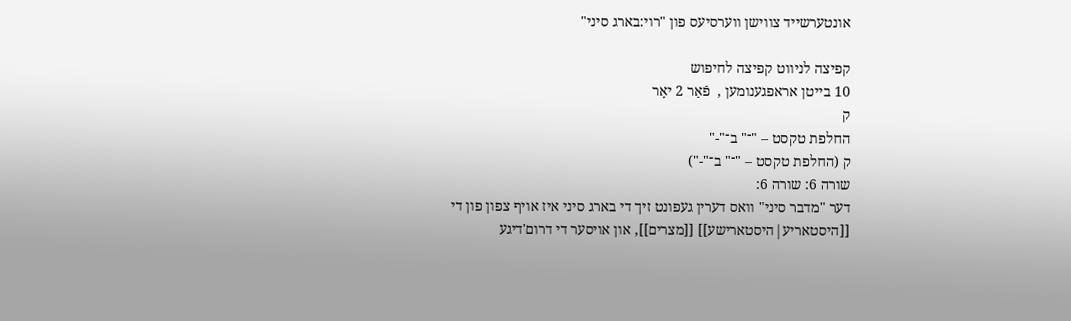אונטערשייד צווישן ווערסיעס פון "רוי:בארג סיני"

קפיצה לניווט קפיצה לחיפוש
10 בייטן אראפגענומען ,  פֿאַר 2 יאָר
ק
החלפת טקסט – "־" ב־"-"
ק (החלפת טקסט – "־" ב־"-")
שורה 6: שורה 6:
דער "מדבר סיני" וואס דערין געפונט זיך די בארג סיני איז אויף צפון פון די [[היסטאריע|היסטארישע]] [[מצרים]], און אויסער די דרום'דיגע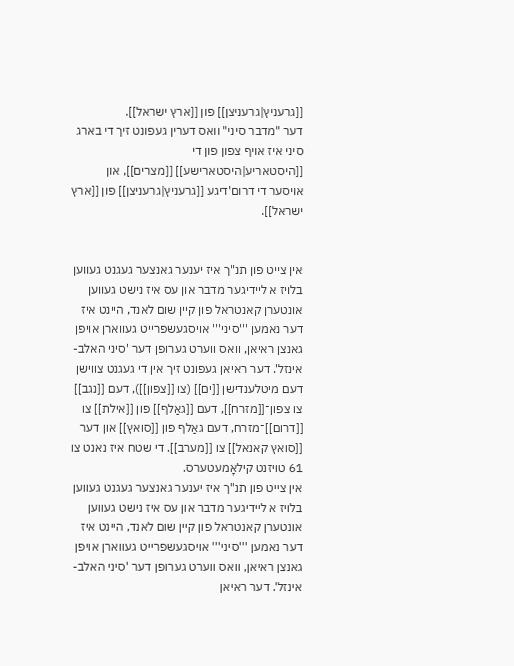[[גרעניץ|גרעניצן]] פון [[ארץ ישראל]].
דער "מדבר סיני" וואס דערין געפונט זיך די בארג סיני איז אויף צפון פון די [[היסטאריע|היסטארישע]] [[מצרים]], און אויסער די דרום'דיגע [[גרעניץ|גרעניצן]] פון [[ארץ ישראל]].


אין צייט פון תנ"ך איז יענער גאנצער געגנט געווען בלויז א ליידיגער מדבר און עס איז נישט געווען אונטערן קאנטראל פון קיין שום לאנד, היינט איז דער נאמען '''סיני''' אויסגעשפרייט געווארן אויפן גאנצן ראיאן, וואס ווערט גערופן דער 'סיני האלב-אינזל'. דער ראיאן געפונט זיך אין די געגנט צווישן דעם מיטלענדישן [[ים]] (צו [[צפון]]), דעם [[נגב]] צו צפון־[[מזרח]], דעם [[גאַלף]] פון [[אילת]] צו [[דרום]]־מזרח, דעם גאַלף פון [[סואץ]] און דער [[סואץ קאנאל]] צו [[מערב]]. די שטח איז נאנט צו 61 טויזנט קילאָמעטערס.
אין צייט פון תנ"ך איז יענער גאנצער געגנט געווען בלויז א ליידיגער מדבר און עס איז נישט געווען אונטערן קאנטראל פון קיין שום לאנד, היינט איז דער נאמען '''סיני''' אויסגעשפרייט געווארן אויפן גאנצן ראיאן, וואס ווערט גערופן דער 'סיני האלב-אינזל'. דער ראיאן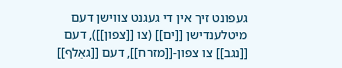געפונט זיך אין די געגנט צווישן דעם מיטלענדישן [[ים]] (צו [[צפון]]), דעם [[נגב]] צו צפון-[[מזרח]], דעם [[גאַלף]]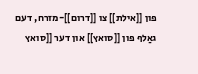פון [[אילת]] צו [[דרום]]-מזרח, דעם גאַלף פון [[סואץ]] און דער [[סואץ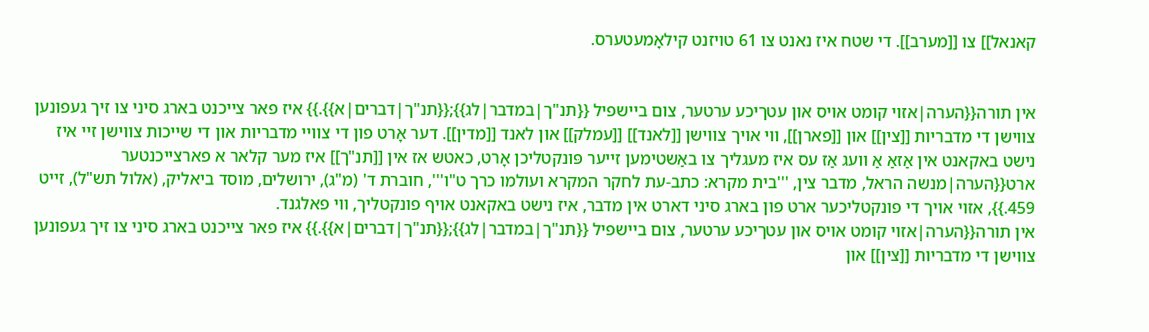קאנאל]] צו [[מערב]]. די שטח איז נאנט צו 61 טויזנט קילאָמעטערס.


אין תורה{{הערה|אזוי קומט אויס און עטךיכע ערטער, צום ביישפיל {{תנ"ך|במדבר|לג}};{{תנ"ך|דברים|א}}.}} איז פאר צייכנט בארג סיני צו זיך געפונען צווישן די מדבריות [[צין]] און [[פארן]], ווי אויך צווישן [[לאנד]] [[עמלק]] און לאנד [[מדין]]. דער אָרט פון די צוויי מדבריות און די שייכות צווישן זיי איז נישט באקאנט אין אַזאַ אַ וועג אַז עס איז מעגליך צו באַשטימען זייער פּונקטליכן אָרט, כאטש אז אין [[תנ"ך]] איז מער קלאר א פארצייכנטער ארט{{הערה|מנשה הראל, מדבר צין, '''בית מקרא: כתב-עת לחקר המקרא ועולמו כרך ט"ו''', חוברת ד' (מ"ג), ירושלים, מוסד ביאליק, (אלול תש"ל), זייט 459.}}, אזוי אויך די פונקטליכער ארט פון בארג סיני דארט אין מדבר, איז נישט באקאנט אויף פונקטליך, ווי פאלגנד.
אין תורה{{הערה|אזוי קומט אויס און עטךיכע ערטער, צום ביישפיל {{תנ"ך|במדבר|לג}};{{תנ"ך|דברים|א}}.}} איז פאר צייכנט בארג סיני צו זיך געפונען צווישן די מדבריות [[צין]] און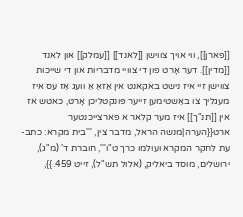[[פארן]], ווי אויך צווישן [[לאנד]] [[עמלק]] און לאנד [[מדין]]. דער אָרט פון די צוויי מדבריות און די שייכות צווישן זיי איז נישט באקאנט אין אַזאַ אַ וועג אַז עס איז מעגליך צו באַשטימען זייער פּונקטליכן אָרט, כאטש אז אין [[תנ"ך]] איז מער קלאר א פארצייכנטער ארט{{הערה|מנשה הראל, מדבר צין, '''בית מקרא: כתב-עת לחקר המקרא ועולמו כרך ט"ו''', חוברת ד' (מ"ג), ירושלים, מוסד ביאליק, (אלול תש"ל), זייט 459.}},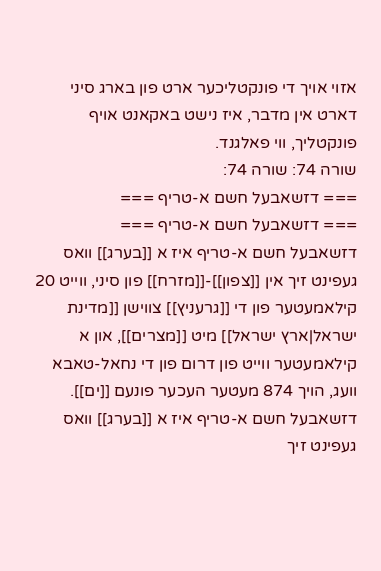אזוי אויך די פונקטליכער ארט פון בארג סיני דארט אין מדבר, איז נישט באקאנט אויף פונקטליך, ווי פאלגנד.
שורה 74: שורה 74:
=== דזשאבעל חשם א-טריף ===
=== דזשאבעל חשם א-טריף ===
דזשאבעל חשם א-טריף איז א [[בערג]] וואס געפינט זיך אין [[צפון]]-[[מזרח]] פון סיני, ווייט 20 קילאמעטער פון די [[גרעניץ]] צווישן [[מדינת ישראל|ארץ ישראל]] מיט [[מצרים]], און א קילאמעטער ווייט פון דרום פון די נחאל-טאבא וועג, הויך 874 מעטער העכער פונעם [[ים]].
דזשאבעל חשם א-טריף איז א [[בערג]] וואס געפינט זיך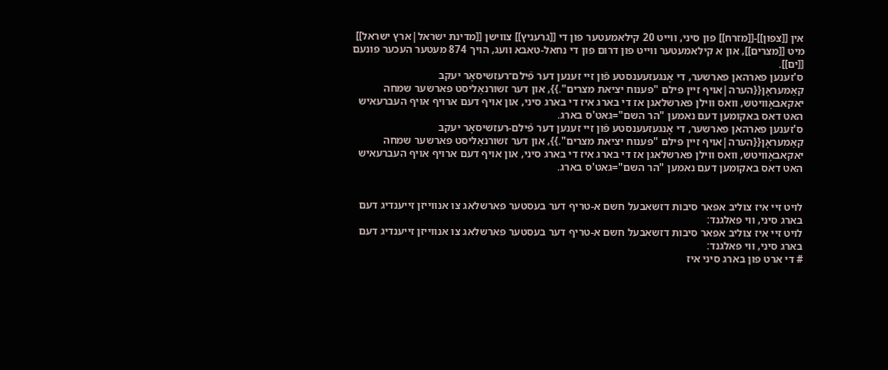אין [[צפון]]-[[מזרח]] פון סיני, ווייט 20 קילאמעטער פון די [[גרעניץ]] צווישן [[מדינת ישראל|ארץ ישראל]] מיט [[מצרים]], און א קילאמעטער ווייט פון דרום פון די נחאל-טאבא וועג, הויך 874 מעטער העכער פונעם [[ים]].
ס'זענען פארהאן פארשער, די אָנגעזעענסטע פֿון זיי זענען דער פֿילם־רעזשיסאָר יעקב קאַמעראָן{{הערה|אויף זיין פילם "פענוח יציאת מצרים".}}, און דער זשורנאַליסט פארשער שמחה יאקאבאָוויטש, וואס ווילן פארשלאגן אז די בארג איז די בארג סיני, און אויף דעם ארויף אויף העברעאיש האט דאס באקומען דעם נאמען "הר השם"=גאט'ס בארג.
ס'זענען פארהאן פארשער, די אָנגעזעענסטע פֿון זיי זענען דער פֿילם-רעזשיסאָר יעקב קאַמעראָן{{הערה|אויף זיין פילם "פענוח יציאת מצרים".}}, און דער זשורנאַליסט פארשער שמחה יאקאבאָוויטש, וואס ווילן פארשלאגן אז די בארג איז די בארג סיני, און אויף דעם ארויף אויף העברעאיש האט דאס באקומען דעם נאמען "הר השם"=גאט'ס בארג.


לויט זיי איז צוליב אפאר סיבות דזשאבעל חשם א-טריף דער בעסטער פארשלאג צו אנווייזן זייענדיג דעם בארג סיני, ווי פאלגנד:
לויט זיי איז צוליב אפאר סיבות דזשאבעל חשם א-טריף דער בעסטער פארשלאג צו אנווייזן זייענדיג דעם בארג סיני, ווי פאלגנד:
# די ארט פון בארג סיני איז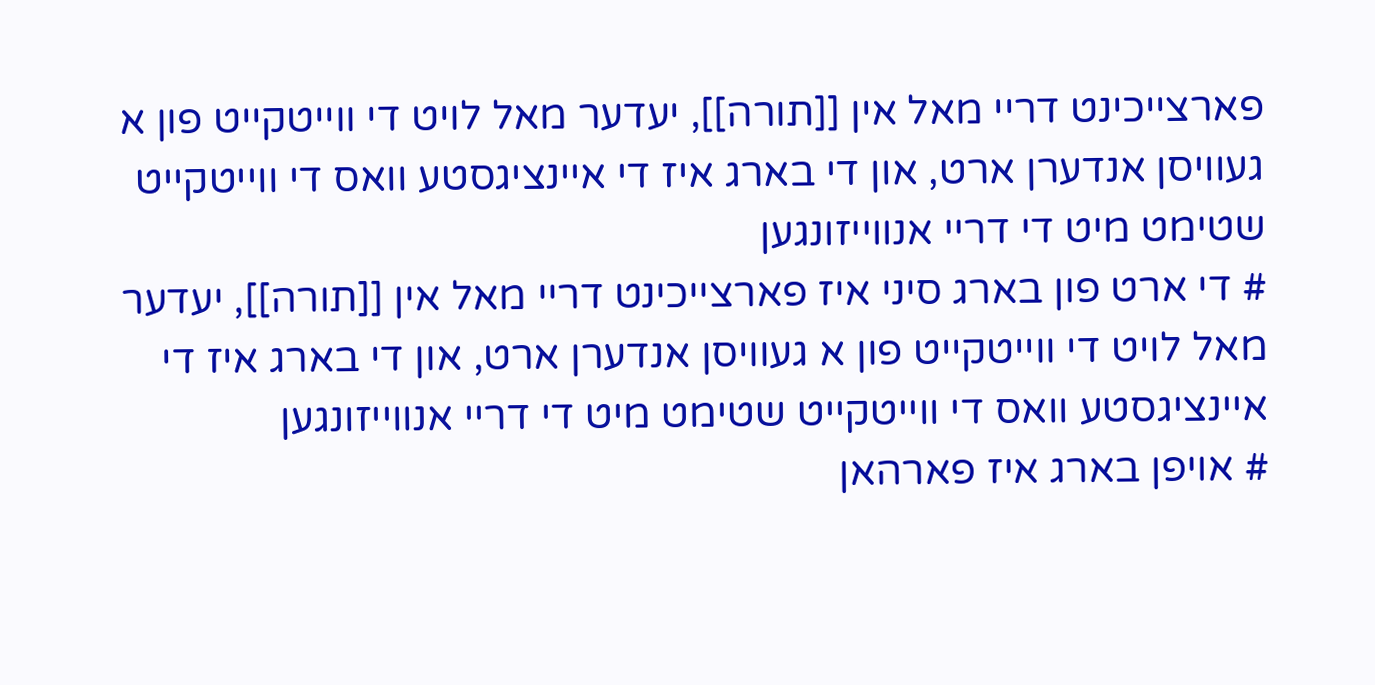פארצייכינט דריי מאל אין [[תורה]], יעדער מאל לויט די ווייטקייט פון א געוויסן אנדערן ארט, און די בארג איז די איינציגסטע וואס די ווייטקייט שטימט מיט די דריי אנווייזונגען
# די ארט פון בארג סיני איז פארצייכינט דריי מאל אין [[תורה]], יעדער מאל לויט די ווייטקייט פון א געוויסן אנדערן ארט, און די בארג איז די איינציגסטע וואס די ווייטקייט שטימט מיט די דריי אנווייזונגען
# אויפן בארג איז פארהאן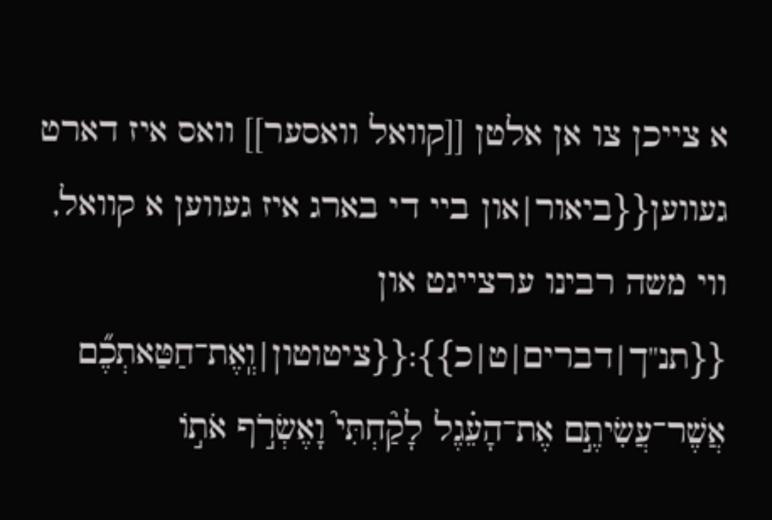א צייכן צו אן אלטן [[קוואל וואסער]] וואס איז דארט געווען{{ביאור|און ביי די בארג איז געווען א קוואל, ווי משה רבינו ערצייגט און {{תנ"ך|דברים|ט|כ}}:{{ציטוטון|וְֽאֶת־חַטַּאתְכֶ֞ם אֲשֶׁר־עֲשִׂיתֶ֣ם אֶת־הָעֵ֗גֶל לָקַ֘חְתִּי֮ וָאֶשְׂרֹ֣ף אֹת֣וֹ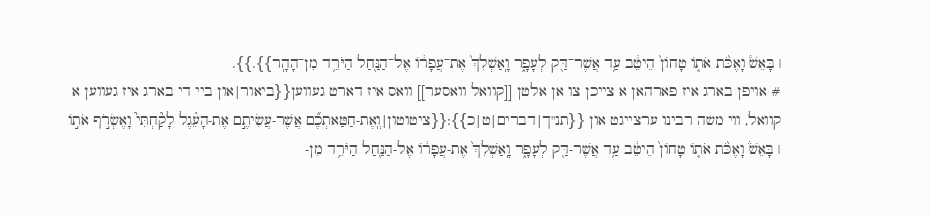׀ בָּאֵשׁ֒ וָאֶכֹּ֨ת אֹת֤וֹ טָחוֹן֙ הֵיטֵ֔ב עַ֥ד אֲשֶׁר־דַּ֖ק לְעָפָ֑ר וָֽאַשְׁלִךְ֙ אֶת־עֲפָר֔וֹ אֶל־הַנַּ֖חַל הַיֹּרֵ֥ד מִן־הָהָֽר}}.}}.
# אויפן בארג איז פארהאן א צייכן צו אן אלטן [[קוואל וואסער]] וואס איז דארט געווען{{ביאור|און ביי די בארג איז געווען א קוואל, ווי משה רבינו ערצייגט און {{תנ"ך|דברים|ט|כ}}:{{ציטוטון|וְֽאֶת-חַטַּאתְכֶ֞ם אֲשֶׁר-עֲשִׂיתֶ֣ם אֶת-הָעֵ֗גֶל לָקַ֘חְתִּי֮ וָאֶשְׂרֹ֣ף אֹת֣וֹ ׀ בָּאֵשׁ֒ וָאֶכֹּ֨ת אֹת֤וֹ טָחוֹן֙ הֵיטֵ֔ב עַ֥ד אֲשֶׁר-דַּ֖ק לְעָפָ֑ר וָֽאַשְׁלִךְ֙ אֶת-עֲפָר֔וֹ אֶל-הַנַּ֖חַל הַיֹּרֵ֥ד מִן-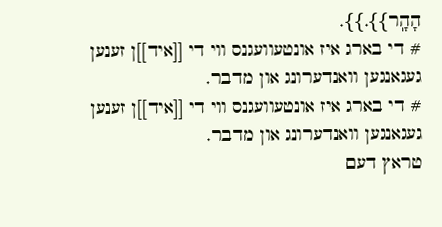הָהָֽר}}.}}.
# די בארג איז אונטעוועגנס ווי די [[איד]]ן זענען געגאנגען וואנדערונג און מדבר.
# די בארג איז אונטעוועגנס ווי די [[איד]]ן זענען געגאנגען וואנדערונג און מדבר.
טראץ דעם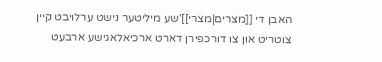האבן די [[מצרים|מצרי]]'שע מיליטער נישט ערלויבט קיין צוטריט און צו דורכפירן דארט ארכיאלאגישע ארבעט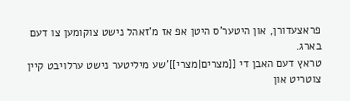פראצעדורן, און היטער'ס היטן אפ אז מ'זאהל נישט צוקומען צו דעם בארג.
טראץ דעם האבן די [[מצרים|מצרי]]'שע מיליטער נישט ערלויבט קיין צוטריט און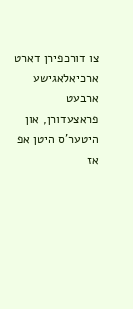צו דורכפירן דארט ארכיאלאגישע ארבעט פראצעדורן, און היטער'ס היטן אפ אז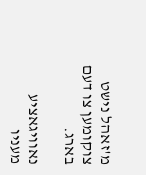מ'זאהל נישט צוקומען צו דעם בארג.

נאוויגאציע מעניו